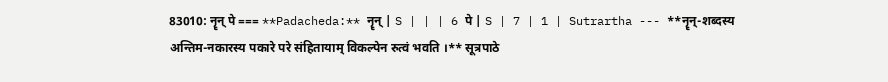83010: नॄन् पे === **Padacheda:** नॄन् | S | | | 6 पे | S | 7 | 1 | Sutrartha --- **नॄन्-शब्दस्य अन्तिम-नकारस्य पकारे परे संहितायाम् विकल्पेन रुत्वं भवति ।** सूत्रपाठे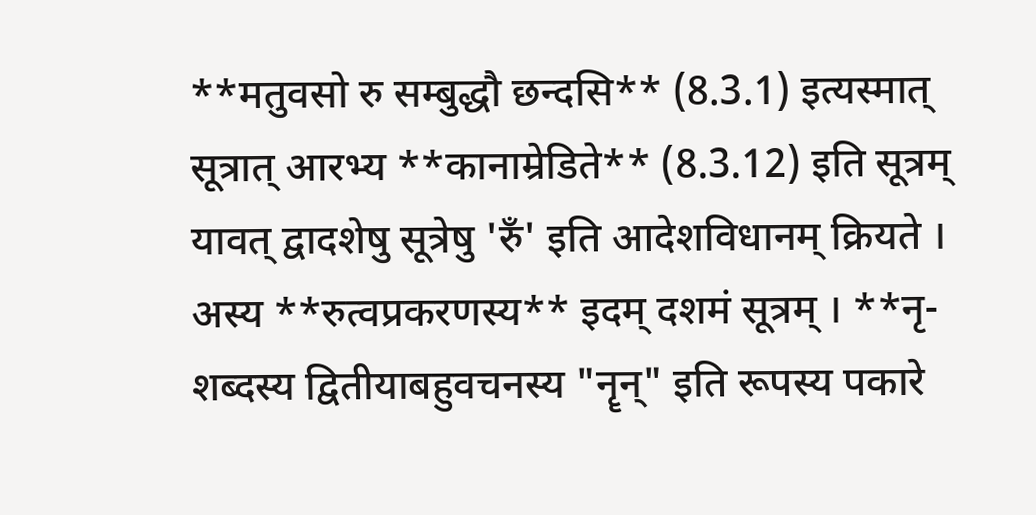**मतुवसो रु सम्बुद्धौ छन्दसि** (8.3.1) इत्यस्मात् सूत्रात् आरभ्य **कानाम्रेडिते** (8.3.12) इति सूत्रम् यावत् द्वादशेषु सूत्रेषु 'रुँ' इति आदेशविधानम् क्रियते । अस्य **रुत्वप्रकरणस्य** इदम् दशमं सूत्रम् । **नृ-शब्दस्य द्वितीयाबहुवचनस्य "नॄन्" इति रूपस्य पकारे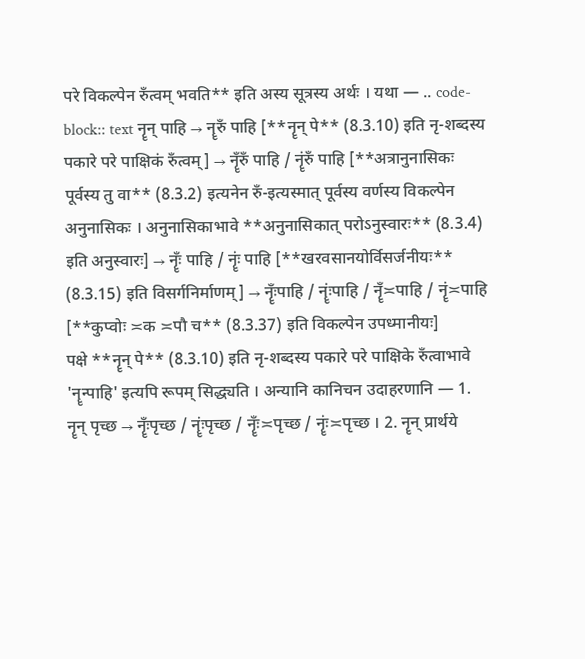परे विकल्पेन रुँत्वम् भवति** इति अस्य सूत्रस्य अर्थः । यथा — .. code-block:: text नॄन् पाहि → नॄरुँ पाहि [**नॄन् पे** (8.3.10) इति नृ-शब्दस्य पकारे परे पाक्षिकं रुँत्वम्] → नॄँरुँ पाहि / नॄंरुँ पाहि [**अत्रानुनासिकः पूर्वस्य तु वा** (8.3.2) इत्यनेन रुँ-इत्यस्मात् पूर्वस्य वर्णस्य विकल्पेन अनुनासिकः । अनुनासिकाभावे **अनुनासिकात् परोऽनुस्वारः** (8.3.4) इति अनुस्वारः] → नॄँः पाहि / नॄंः पाहि [**खरवसानयोर्विसर्जनीयः** (8.3.15) इति विसर्गनिर्माणम्] → नॄँःपाहि / नॄंःपाहि / नॄँ≍पाहि / नॄं≍पाहि [**कुप्वोः ≍क ≍पौ च** (8.3.37) इति विकल्पेन उपध्मानीयः]
पक्षे **नॄन् पे** (8.3.10) इति नृ-शब्दस्य पकारे परे पाक्षिके रुँत्वाभावे 'नॄन्पाहि' इत्यपि रूपम् सिद्ध्यति । अन्यानि कानिचन उदाहरणानि — 1. नॄन् पृच्छ → नॄँःपृच्छ / नॄंःपृच्छ / नॄँः≍पृच्छ / नॄंः≍पृच्छ । 2. नॄन् प्रार्थये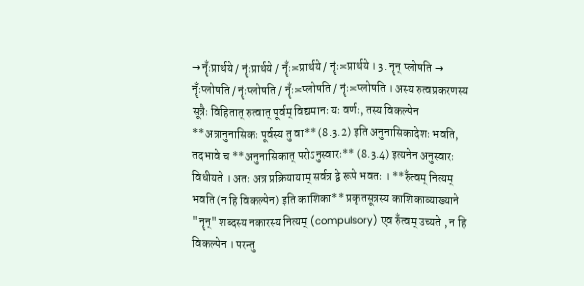→ नॄँःप्रार्थये / नॄंःप्रार्थये / नॄँः≍प्रार्थये / नॄंः≍प्रार्थये । 3. नॄन् प्लोषति → नॄँःप्लोषति / नॄंःप्लोषति / नॄँः≍प्लोषति / नॄंः≍प्लोषति । अस्य रुत्वप्रकरणस्य सूत्रैः विहितात् रुत्वात् पूर्वम् विद्यमानः यः वर्णः, तस्य विकल्पेन **अत्रानुनासिकः पूर्वस्य तु वा** (8.3.2) इति अनुनासिकादेशः भवति, तदभावे च **अनुनासिकात् परोऽनुस्वारः** (8.3.4) इत्यनेन अनुस्वारः विधीयते । अतः अत्र प्रक्रियायाम् सर्वत्र द्वे रूपे भवतः । **रुँत्वम् नित्यम् भवति (न हि विकल्पेन) इति काशिका** प्रकृतसूत्रस्य काशिकाव्याख्याने "नॄन्" शब्दस्य नकारस्य नित्यम् (compulsory) एव रुँत्वम् उच्यते , न हि विकल्पेन । परन्तु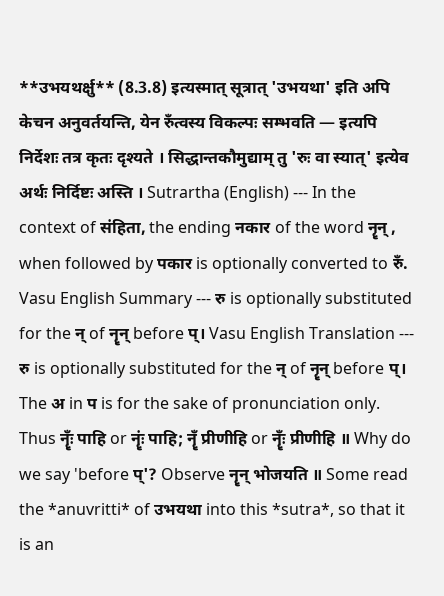**उभयथर्क्षु** (8.3.8) इत्यस्मात् सूत्रात् 'उभयथा' इति अपि केचन अनुवर्तयन्ति, येन रुँत्वस्य विकल्पः सम्भवति — इत्यपि निर्देशः तत्र कृतः दृश्यते । सिद्धान्तकौमुद्याम् तु 'रुः वा स्यात्' इत्येव अर्थः निर्दिष्टः अस्ति । Sutrartha (English) --- In the context of संहिता, the ending नकार of the word नॄन् , when followed by पकार is optionally converted to रुँ. Vasu English Summary --- रु is optionally substituted for the न् of नॄन् before प्। Vasu English Translation --- रु is optionally substituted for the न् of नॄन् before प्। The अ in प is for the sake of pronunciation only. Thus नॄँः पाहि or नॄंः पाहि; नॄँ प्रीणीहि or नॄँः प्रीणीहि ॥ Why do we say 'before प्'? Observe नॄन् भोजयति ॥ Some read the *anuvritti* of उभयथा into this *sutra*, so that it is an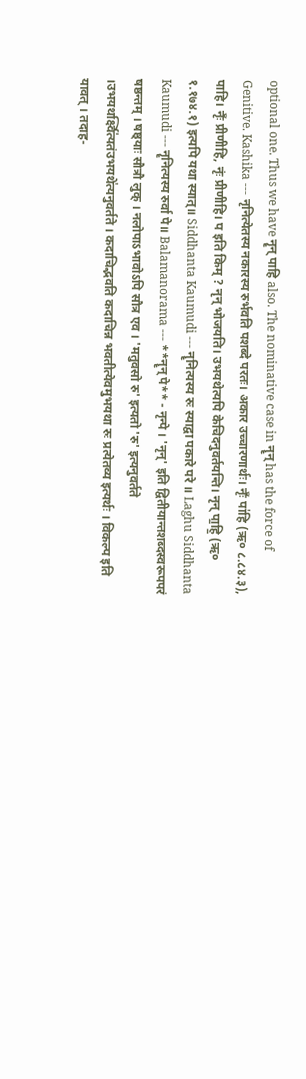optional one. Thus we have नॄन् पाहि also. The nominative case in नॄन् has the force of Genitive. Kashika --- नृनित्येतस्य नकारस्य रुर्भवति पशब्दे परतः। अकार उच्चारणार्थः। नृँः पा॑हि (ऋ० ८.८४.३), पाहि। नृँः प्रीणीहि, नृंः प्रीणीहि। प इति किम् ? नृन् भोजयति। उभयथेत्यपि केचिदनुवर्तयन्ति। नृन् पा॒हि॒ (ऋ० १.१७४.१) इत्यपि यथा स्यात्॥ Siddhanta Kaumudi --- नॄनित्यस्य रुः स्याद्वा पकारे परे ॥ Laghu Siddhanta Kaumudi --- नॄनित्यस्य रुर्वा पे॥ Balamanorama --- **नॄन् पे** - नृन्पे । 'नृन्' इति द्वितीयान्तशब्दस्वरूपपरं षष्ठन्तम् । षष्ठ्याः सौत्रौ लुक् । नलोपाऽभावोऽपि सौत्र एव । 'मतुवसो रु' इत्यतो 'रु' इत्यनुवर्तते ।उभयथर्क्ष्वि॑त्यतंउभयथे॑त्यनुवर्तते । कदाचिद्भवति कदाचिन्न भवतीत्येवमुभयथा रुः प्रत्येतव्य इत्यर्थः । विकल्प इति यावत् । तदाह-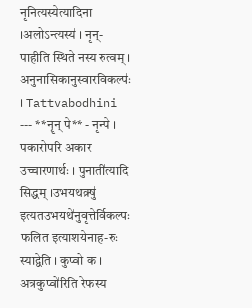नृनित्यस्येत्यादिना ।अलोऽन्त्यस्य॑ । नृन्-पाहीति स्थिते नस्य रुत्वम् । अनुनासिकानुस्वारविकल्पः॑ । Tattvabodhini --- **नॄन् पे** - नृन्पे । पकारोपरि अकार उच्चारणार्थः । पुनाती॑त्यादि सिद्धम् ।उभयथक्र्षु॑ इत्यतउभयथे॑नुवृत्तेर्विकल्पः फलित इत्याशयेनाह-रुः स्याद्वेति । कुप्वो क । अत्रकुप्वो॑रिति रेफस्य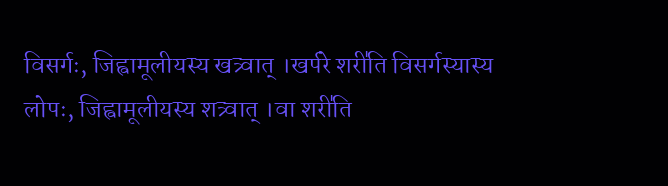विसर्गः, जिह्वामूलीयस्य खत्र्वात् ।खर्परे शरी॑ति विसर्गस्यास्य लोपः, जिह्वामूलीयस्य शत्र्वात् ।वा शरी॑ति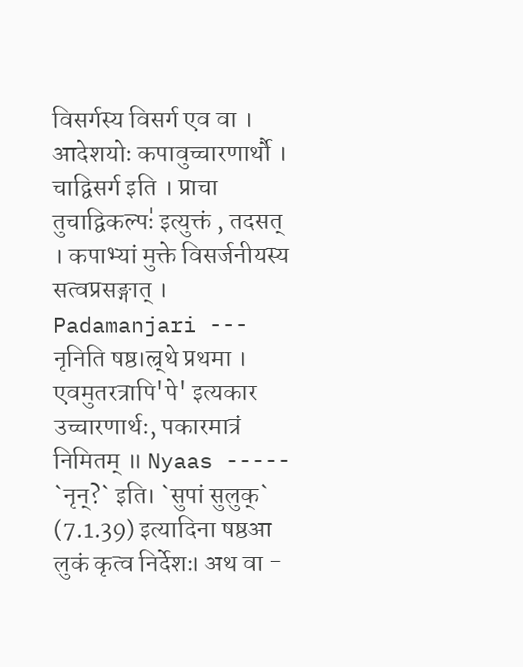विसर्गस्य विसर्ग एव वा । आदेशयोः कपावुच्चारणार्थौ । चाद्विसर्ग इति । प्राचा तुचाद्विकल्पः॑ इत्युक्तं , तदसत् । कपाभ्यां मुक्ते विसर्जनीयस्य सत्वप्रसङ्गात् । Padamanjari --- नृनिति षष्ठ।ल्र्थे प्रथमा । एवमुतरत्रापि'पे' इत्यकार उच्चारणार्थः, पकारमात्रं निमितम् ॥ Nyaas ----- `नृन्?` इति। `सुपां सुलुक्` (7.1.39) इत्यादिना षष्ठआ लुकं कृत्व निर्देशः। अथ वा -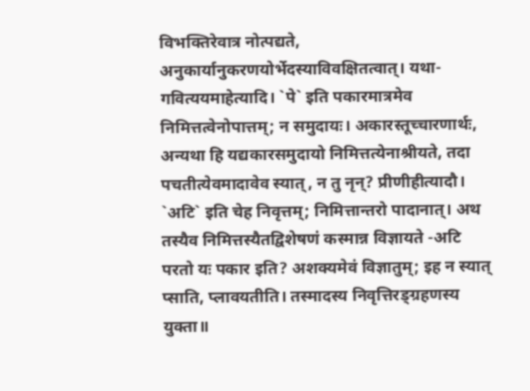विभक्तिरेवात्र नोत्पद्यते, अनुकार्यानुकरणयोर्भेदस्याविवक्षितत्वात्। यथा-गवित्ययमाहेत्यादि। `पे` इति पकारमात्रमेव निमित्तत्वेनोपात्तम्; न समुदायः। अकारस्तूच्चारणार्थः, अन्यथा हि यद्यकारसमुदायो निमित्तत्येनाश्रीयते, तदा पचतीत्येवमादावेव स्यात्, न तु नृन्? प्रीणीहीत्यादौ। `अटि` इति चेह निवृत्तम्; निमित्तान्तरो पादानात्। अथ तस्यैव निमित्तस्यैतद्विशेषणं कस्मान्न विज्ञायते -अटि परतो यः पकार इति? अशक्यमेवं विज्ञातुम्; इह न स्यात् प्साति, प्लावयतीति। तस्मादस्य निवृत्तिरङ्ग्रहणस्य युक्ता॥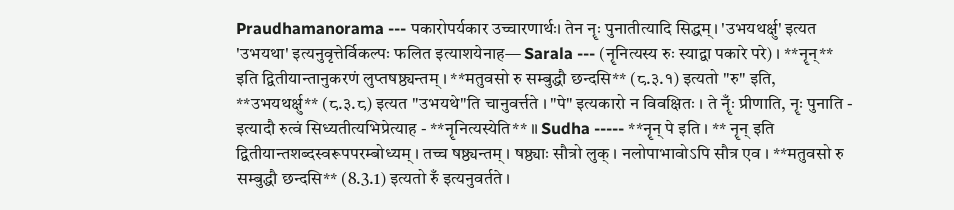Praudhamanorama --- पकारोपर्यकार उच्चारणार्थः। तेन नॄः पुनातीत्यादि सिद्धम्। 'उभयथर्क्षु' इत्यत 'उभयथा' इत्यनुवृत्तेर्विकल्पः फलित इत्याशयेनाह— Sarala --- (नॄनित्यस्य रुः स्याद्वा पकारे परे) । **नॄन्** इति द्वितीयान्तानुकरणं लुप्तषष्ठ्यन्तम् । **मतुवसो रु सम्बुद्धौ छन्दसि** (८.३.१) इत्यतो "रु" इति, **उभयथर्क्षु** (८.३.८) इत्यत "उभयथे"ति चानुवर्त्तते । "पे" इत्यकारो न विवक्षितः । ते नॄँः प्रीणाति, नॄः पुनाति - इत्यादौ रुत्वं सिध्यतीत्यभिप्रेत्याह - **नॄनित्यस्येति** ॥ Sudha ----- **नॄन् पे इति । ** नॄन् इति द्वितीयान्तशब्दस्वरूपपरम्बोध्यम् । तच्च षष्ठ्यन्तम् । षष्ठ्याः सौत्रो लुक् । नलोपाभावोऽपि सौत्र एव । **मतुवसो रु सम्बुद्धौ छन्दसि** (8.3.1) इत्यतो रुँ इत्यनुवर्तते ।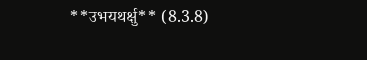**उभयथर्क्षु** (8.3.8)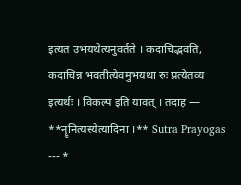इत्यत उभयथेत्यनुवर्तते । कदाचिद्भवति, कदाचिन्न भवतीत्येवमुभयथा रुः प्रत्येतव्य इत्यर्थः । विकल्प इति यावत् । तदाह — **नॄनित्यस्येत्यादिना ।** Sutra Prayogas --- *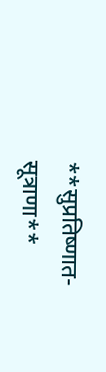**सुप्रतिष्णात-सूत्राणा**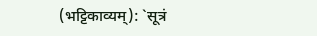(भट्टिकाव्यम्): `सूत्रं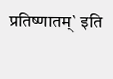प्रतिष्णातम्` इति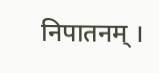निपातनम् ।